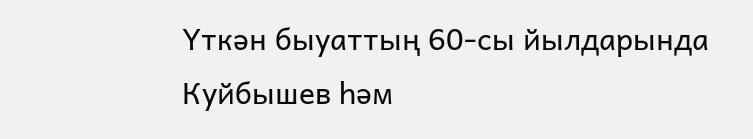Үткән быуаттың 60-сы йылдарында Куйбышев һәм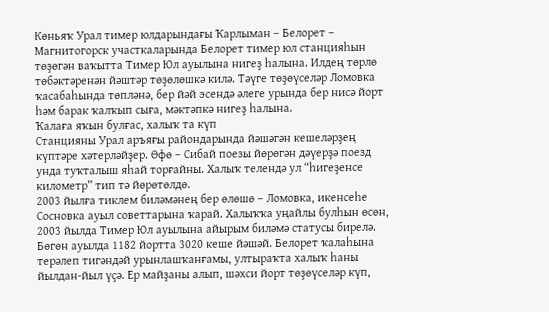Көньяҡ Урал тимер юлдарындағы Ҡарлыман – Белорет – Магнитогорск участкаларында Белорет тимер юл станцияһын төҙөгән ваҡытта Тимер Юл ауылына нигеҙ һалына. Илдең төрлө төбәктәренән йәштәр төҙөлөшкә килә. Тәүге төҙөүселәр Ломовка ҡасабаһында төпләнә, бер йәй эсендә әлеге урында бер нисә йорт һәм барак ҡалҡып сыға, мәктәпкә нигеҙ һалына.
Ҡалаға яҡын булғас, халыҡ та күп
Станцияны Урал аръяғы райондарында йәшәгән кешеләрҙең күптәре хәтерләйҙер. Өфө – Сибай поезы йөрөгән дәүерҙә поезд унда туҡталыш яһай торғайны. Халыҡ телендә ул “һигеҙенсе километр” тип тә йөрөтөлдө.
2003 йылға тиклем биләмәнең бер өлөшө – Ломовка, икенсеһе Сосновка ауыл советтарына ҡарай. Халыҡҡа уңайлы булһын өсөн, 2003 йылда Тимер Юл ауылына айырым биләмә статусы бирелә.
Бөгөн ауылда 1182 йортта 3020 кеше йәшәй. Белорет ҡалаһына терәлеп тигәндәй урынлашҡанғамы, ултыраҡта халыҡ һаны йылдан-йыл үҫә. Ер майҙаны алып, шәхси йорт төҙөүселәр күп,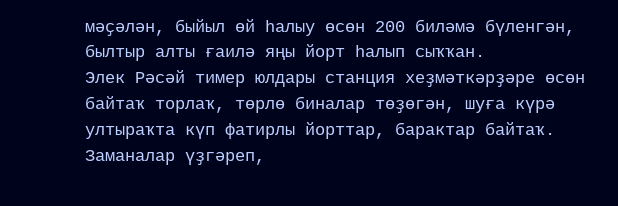мәҫәлән, быйыл өй һалыу өсөн 200 биләмә бүленгән, былтыр алты ғаилә яңы йорт һалып сыҡҡан.
Элек Рәсәй тимер юлдары станция хеҙмәткәрҙәре өсөн байтаҡ торлаҡ, төрлө биналар төҙөгән, шуға күрә ултыраҡта күп фатирлы йорттар, барактар байтаҡ. Заманалар үҙгәреп,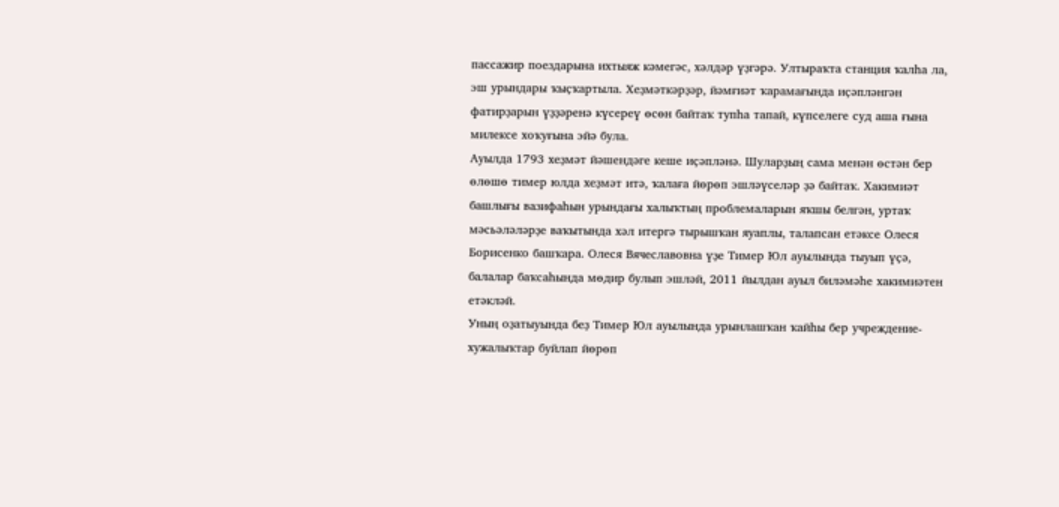пассажир поездарына ихтыяж кәмегәс, хәлдәр үҙгәрә. Ултыраҡта станция ҡалһа ла, эш урындары ҡыҫҡартыла. Хеҙмәткәрҙәр, йәмғиәт ҡарамағында иҫәпләнгән фатирҙарын үҙҙәренә күсереү өсөн байтаҡ тупһа тапай, күпселеге суд аша ғына милексе хоҡуғына эйә була.
Ауылда 1793 хеҙмәт йәшендәге кеше иҫәпләнә. Шуларҙың сама менән өстән бер өлөшө тимер юлда хеҙмәт итә, ҡалаға йөрөп эшләүселәр ҙә байтаҡ. Хакимиәт башлығы вазифаһын урындағы халыҡтың проблемаларын яҡшы белгән, уртаҡ мәсьәләләрҙе ваҡытында хәл итергә тырышҡан яуаплы, талапсан етәксе Олеся Борисенко башҡара. Олеся Вячеславовна үҙе Тимер Юл ауылында тыуып үҫә, балалар баҡсаһында мөдир булып эшләй, 2011 йылдан ауыл биләмәһе хакимиәтен етәкләй.
Уның оҙатыуында беҙ Тимер Юл ауылында урынлашҡан ҡайһы бер учреждение-хужалыҡтар буйлап йөрөп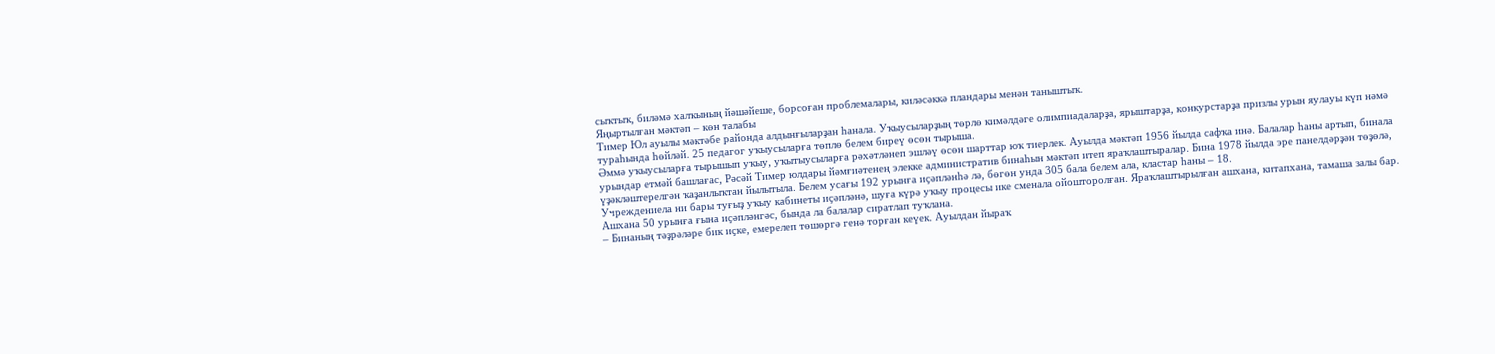сыҡтыҡ, биләмә халҡының йәшәйеше, борсоған проблемалары, киләсәккә пландары менән таныштыҡ.
Яңыртылған мәктәп – көн талабы
Тимер Юл ауылы мәктәбе районда алдынғыларҙан һанала. Уҡыусыларҙың төрлө кимәлдәге олимпиадаларҙа, ярыштарҙа, конкурстарҙа призлы урын яулауы күп нәмә тураһында һөйләй. 25 педагог уҡыусыларға төплө белем биреү өсөн тырыша.
Әммә уҡыусыларға тырышып уҡыу, уҡытыусыларға рәхәтләнеп эшләү өсөн шарттар юҡ тиерлек. Ауылда мәктәп 1956 йылда сафҡа инә. Балалар һаны артып, бинала урындар етмәй башлағас, Рәсәй Тимер юлдары йәмғиәтенең элекке административ бинаһын мәктәп итеп яраҡлаштыралар. Бина 1978 йылда эре панелдәрҙән төҙөлә, үҙәкләштерелгән ҡаҙанлыҡтан йылытыла. Белем усағы 192 урынға иҫәпләнһә лә, бөгөн унда 305 бала белем ала, кластар һаны – 18.
Учреждениела ни бары туғыҙ уҡыу кабинеты иҫәпләнә, шуға күрә уҡыу процесы ике сменала ойошторолған. Яраҡлаштырылған ашхана, китапхана, тамаша залы бар. Ашхана 50 урынға ғына иҫәпләнгәс, бында ла балалар сиратлап туҡлана.
– Бинаның тәҙрәләре бик иҫке, емерелеп төшөргә генә торған кеүек. Ауылдан йыраҡ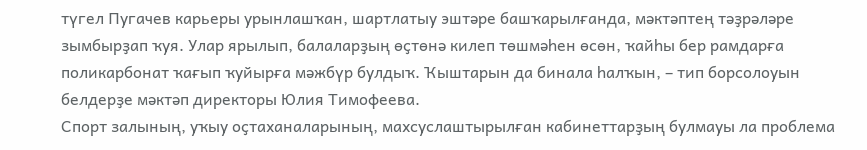түгел Пугачев карьеры урынлашҡан, шартлатыу эштәре башҡарылғанда, мәктәптең тәҙрәләре зымбырҙап ҡуя. Улар ярылып, балаларҙың өҫтөнә килеп төшмәһен өсөн, ҡайһы бер рамдарға поликарбонат ҡағып ҡуйырға мәжбүр булдыҡ. Ҡыштарын да бинала һалҡын, – тип борсолоуын белдерҙе мәктәп директоры Юлия Тимофеева.
Спорт залының, уҡыу оҫтаханаларының, махсуслаштырылған кабинеттарҙың булмауы ла проблема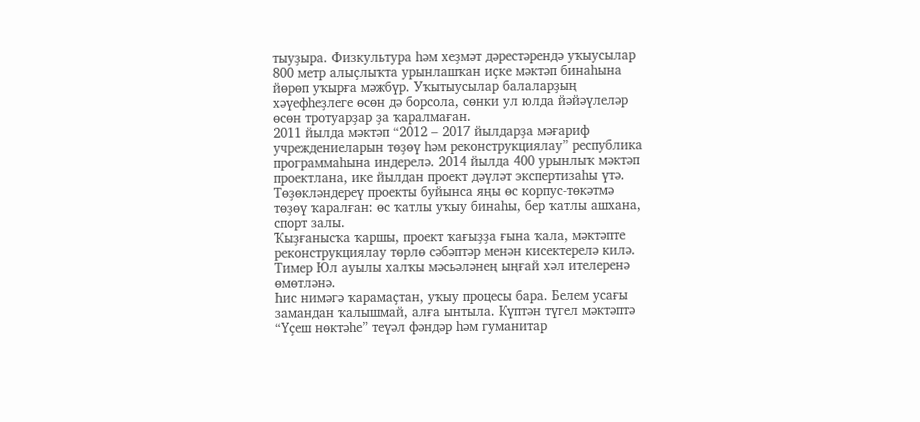тыуҙыра. Физкультура һәм хеҙмәт дәрестәрендә уҡыусылар 800 метр алыҫлыҡта урынлашҡан иҫке мәктәп бинаһына йөрөп уҡырға мәжбүр. Уҡытыусылар балаларҙың хәүефһеҙлеге өсөн дә борсола, сөнки ул юлда йәйәүлеләр өсөн тротуарҙар ҙа ҡаралмаған.
2011 йылда мәктәп “2012 – 2017 йылдарҙа мәғариф учреждениеларын төҙөү һәм реконструкциялау” республика программаһына индерелә. 2014 йылда 400 урынлыҡ мәктәп проектлана, ике йылдан проект дәүләт экспертизаһы үтә.
Төҙөкләндереү проекты буйынса яңы өс корпус-төкәтмә төҙөү ҡаралған: өс ҡатлы уҡыу бинаһы, бер ҡатлы ашхана, спорт залы.
Ҡыҙғанысҡа ҡаршы, проект ҡағыҙҙа ғына ҡала, мәктәпте реконструкциялау төрлө сәбәптәр менән кисектерелә килә. Тимер Юл ауылы халҡы мәсьәләнең ыңғай хәл ителеренә өмөтләнә.
Һис нимәгә ҡарамаҫтан, уҡыу процесы бара. Белем усағы замандан ҡалышмай, алға ынтыла. Күптән түгел мәктәптә “Үҫеш нөктәһе” теүәл фәндәр һәм гуманитар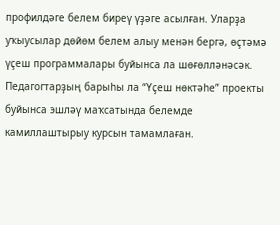профилдәге белем биреү үҙәге асылған. Уларҙа уҡыусылар дөйөм белем алыу менән бергә, өҫтәмә үҫеш программалары буйынса ла шөғөлләнәсәк.
Педагогтарҙың барыһы ла “Үҫеш нөктәһе” проекты буйынса эшләү маҡсатында белемде камиллаштырыу курсын тамамлаған.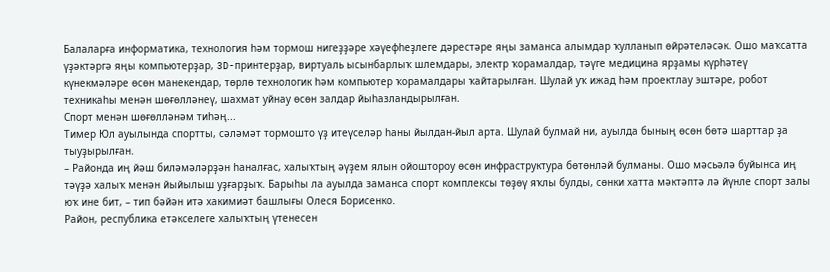Балаларға информатика, технология һәм тормош нигеҙҙәре хәүефһеҙлеге дәрестәре яңы заманса алымдар ҡулланып өйрәтеләсәк. Ошо маҡсатта үҙәктәргә яңы компьютерҙар, 3D-принтерҙар, виртуаль ысынбарлыҡ шлемдары, электр ҡорамалдар, тәүге медицина ярҙамы күрһәтеү күнекмәләре өсөн манекендар, төрлө технологик һәм компьютер ҡорамалдары ҡайтарылған. Шулай уҡ ижад һәм проектлау эштәре, робот техникаһы менән шөғөлләнеү, шахмат уйнау өсөн залдар йыһазландырылған.
Спорт менән шөғөлләнәм тиһәң...
Тимер Юл ауылында спортты, сәләмәт тормошто үҙ итеүселәр һаны йылдан-йыл арта. Шулай булмай ни, ауылда бының өсөн бөтә шарттар ҙа тыуҙырылған.
– Районда иң йәш биләмәләрҙән һаналғас, халыҡтың әүҙем ялын ойоштороу өсөн инфраструктура бөтөнләй булманы. Ошо мәсьәлә буйынса иң тәүҙә халыҡ менән йыйылыш уҙғарҙыҡ. Барыһы ла ауылда заманса спорт комплексы төҙөү яҡлы булды, сөнки хатта мәктәптә лә йүнле спорт залы юҡ ине бит, – тип бәйән итә хакимиәт башлығы Олеся Борисенко.
Район, республика етәкселеге халыҡтың үтенесен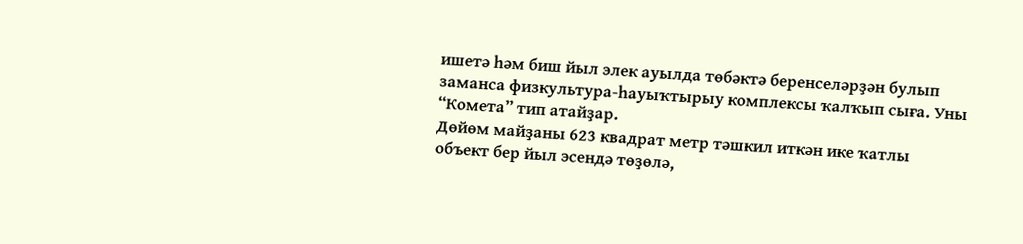ишетә һәм биш йыл элек ауылда төбәктә беренселәрҙән булып заманса физкультура-һауыҡтырыу комплексы ҡалҡып сыға. Уны “Комета” тип атайҙар.
Дөйөм майҙаны 623 квадрат метр тәшкил иткән ике ҡатлы объект бер йыл эсендә төҙөлә,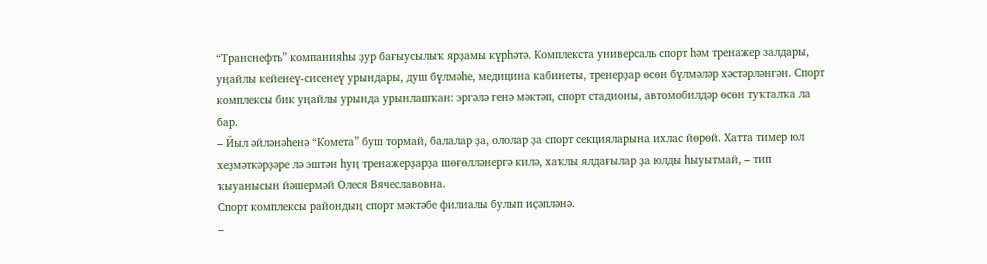“Транснефть” компанияһы ҙур бағыусылыҡ ярҙамы күрһәтә. Комплекста универсаль спорт һәм тренажер залдары, уңайлы кейенеү-сисенеү урындары, душ бүлмәһе, медицина кабинеты, тренерҙар өсөн бүлмәләр хәстәрләнгән. Спорт комплексы бик уңайлы урында урынлашҡан: эргәлә генә мәктәп, спорт стадионы, автомобилдәр өсөн туҡталҡа ла бар.
– Йыл әйләнәһенә “Комета” буш тормай, балалар ҙа, ололар ҙа спорт секцияларына ихлас йөрөй. Хатта тимер юл хеҙмәткәрҙәре лә эштән һуң тренажерҙарҙа шөғөлләнергә килә, хаҡлы ялдағылар ҙа юлды һыуытмай, – тип ҡыуанысын йәшермәй Олеся Вячеславовна.
Спорт комплексы райондың спорт мәктәбе филиалы булып иҫәпләнә.
–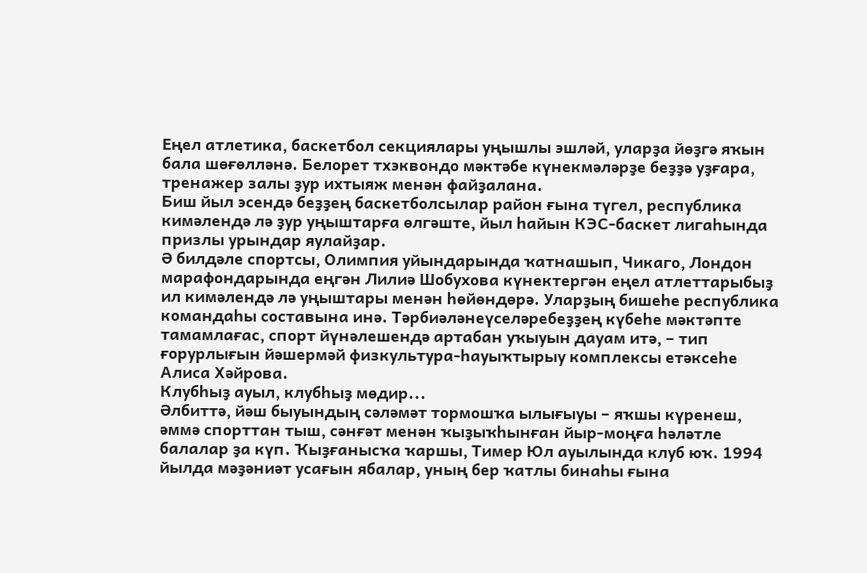Еңел атлетика, баскетбол секциялары уңышлы эшләй, уларҙа йөҙгә яҡын бала шөғөлләнә. Белорет тхэквондо мәктәбе күнекмәләрҙе беҙҙә уҙғара, тренажер залы ҙур ихтыяж менән файҙалана.
Биш йыл эсендә беҙҙең баскетболсылар район ғына түгел, республика кимәлендә лә ҙур уңыштарға өлгәште, йыл һайын КЭС-баскет лигаһында призлы урындар яулайҙар.
Ә билдәле спортсы, Олимпия уйындарында ҡатнашып, Чикаго, Лондон марафондарында еңгән Лилиә Шобухова күнектергән еңел атлеттарыбыҙ ил кимәлендә лә уңыштары менән һөйөндөрә. Уларҙың бишеһе республика командаһы составына инә. Тәрбиәләнеүселәребеҙҙең күбеһе мәктәпте тамамлағас, спорт йүнәлешендә артабан уҡыуын дауам итә, – тип ғорурлығын йәшермәй физкультура-һауыҡтырыу комплексы етәксеһе Алиса Хәйрова.
Клубһыҙ ауыл, клубһыҙ мөдир...
Әлбиттә, йәш быуындың сәләмәт тормошҡа ылығыуы – яҡшы күренеш, әммә спорттан тыш, сәнғәт менән ҡыҙыҡһынған йыр-моңға һәләтле балалар ҙа күп. Ҡыҙғанысҡа ҡаршы, Тимер Юл ауылында клуб юҡ. 1994 йылда мәҙәниәт усағын ябалар, уның бер ҡатлы бинаһы ғына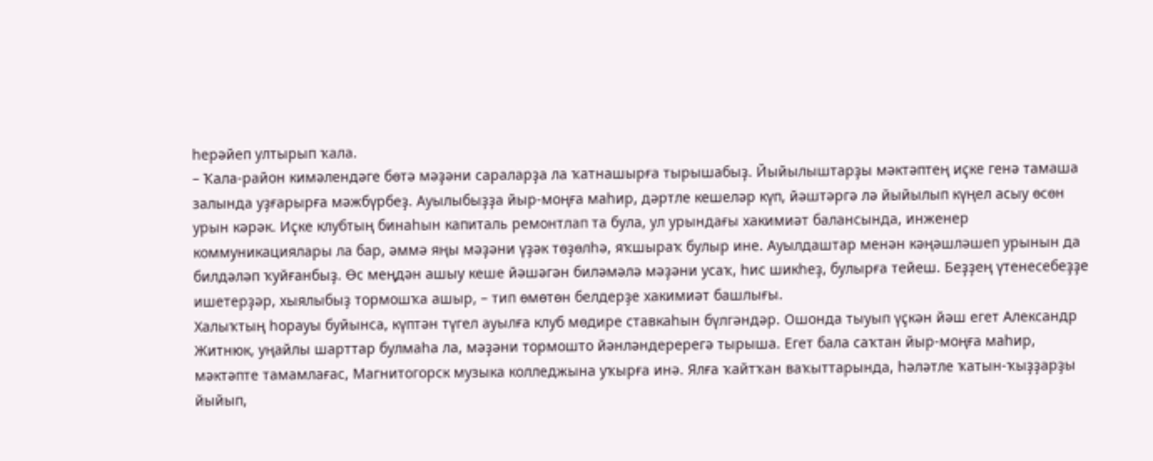һерәйеп ултырып ҡала.
– Ҡала-район кимәлендәге бөтә мәҙәни сараларҙа ла ҡатнашырға тырышабыҙ. Йыйылыштарҙы мәктәптең иҫке генә тамаша залында уҙғарырға мәжбүрбеҙ. Ауылыбыҙҙа йыр-моңға маһир, дәртле кешеләр күп, йәштәргә лә йыйылып күңел асыу өсөн урын кәрәк. Иҫке клубтың бинаһын капиталь ремонтлап та була, ул урындағы хакимиәт балансында, инженер коммуникациялары ла бар, әммә яңы мәҙәни үҙәк төҙөлһә, яҡшыраҡ булыр ине. Ауылдаштар менән кәңәшләшеп урынын да билдәләп ҡуйғанбыҙ. Өс меңдән ашыу кеше йәшәгән биләмәлә мәҙәни усаҡ, һис шикһеҙ, булырға тейеш. Беҙҙең үтенесебеҙҙе ишетерҙәр, хыялыбыҙ тормошҡа ашыр, – тип өмөтөн белдерҙе хакимиәт башлығы.
Халыҡтың һорауы буйынса, күптән түгел ауылға клуб мөдире ставкаһын бүлгәндәр. Ошонда тыуып үҫкән йәш егет Александр Житнюк, уңайлы шарттар булмаһа ла, мәҙәни тормошто йәнләндеререгә тырыша. Егет бала саҡтан йыр-моңға маһир, мәктәпте тамамлағас, Магнитогорск музыка колледжына уҡырға инә. Ялға ҡайтҡан ваҡыттарында, һәләтле ҡатын-ҡыҙҙарҙы йыйып,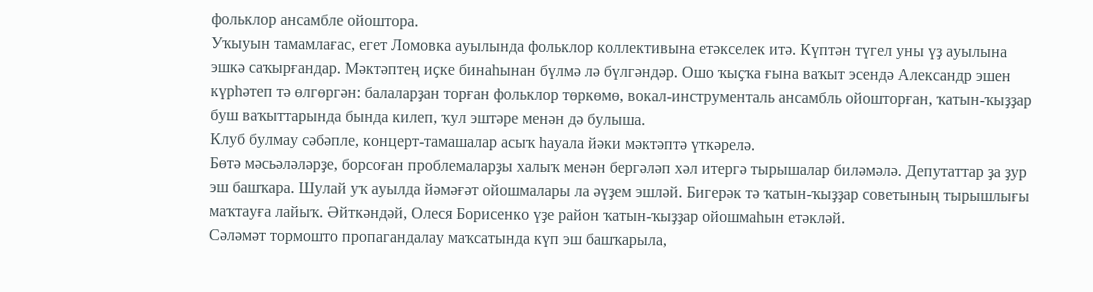фольклор ансамбле ойоштора.
Уҡыуын тамамлағас, егет Ломовка ауылында фольклор коллективына етәкселек итә. Күптән түгел уны үҙ ауылына эшкә саҡырғандар. Мәктәптең иҫке бинаһынан бүлмә лә бүлгәндәр. Ошо ҡыҫҡа ғына ваҡыт эсендә Александр эшен күрһәтеп тә өлгөргән: балаларҙан торған фольклор төркөмө, вокал-инструменталь ансамбль ойошторған, ҡатын-ҡыҙҙар буш ваҡыттарында бында килеп, ҡул эштәре менән дә булыша.
Клуб булмау сәбәпле, концерт-тамашалар асыҡ һауала йәки мәктәптә үткәрелә.
Бөтә мәсьәләләрҙе, борсоған проблемаларҙы халыҡ менән бергәләп хәл итергә тырышалар биләмәлә. Депутаттар ҙа ҙур эш башҡара. Шулай уҡ ауылда йәмәғәт ойошмалары ла әүҙем эшләй. Бигерәк тә ҡатын-ҡыҙҙар советының тырышлығы маҡтауға лайыҡ. Әйткәндәй, Олеся Борисенко үҙе район ҡатын-ҡыҙҙар ойошмаһын етәкләй.
Сәләмәт тормошто пропагандалау маҡсатында күп эш башҡарыла,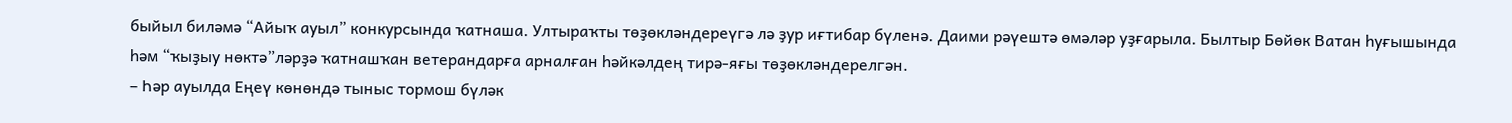быйыл биләмә “Айыҡ ауыл” конкурсында ҡатнаша. Ултыраҡты төҙөкләндереүгә лә ҙур иғтибар бүленә. Даими рәүештә өмәләр уҙғарыла. Былтыр Бөйөк Ватан һуғышында һәм “ҡыҙыу нөктә”ләрҙә ҡатнашҡан ветерандарға арналған һәйкәлдең тирә-яғы төҙөкләндерелгән.
– Һәр ауылда Еңеү көнөндә тыныс тормош бүләк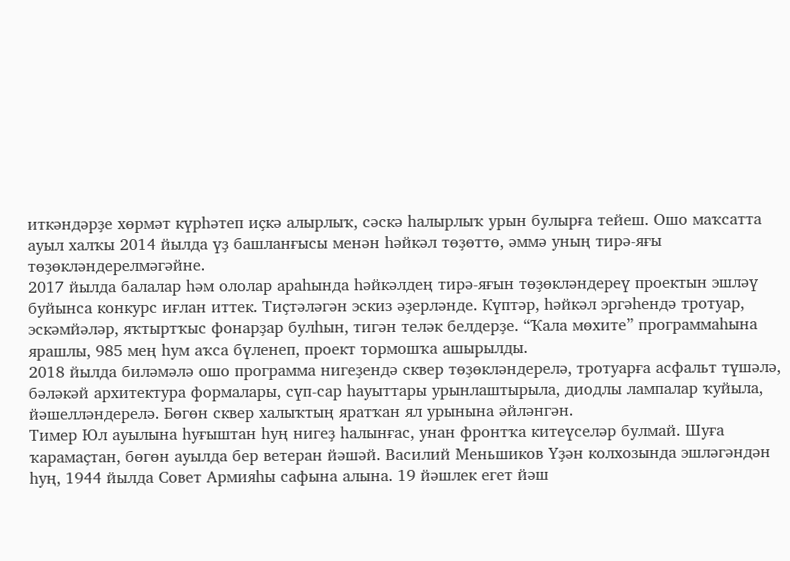иткәндәрҙе хөрмәт күрһәтеп иҫкә алырлыҡ, сәскә һалырлыҡ урын булырға тейеш. Ошо маҡсатта ауыл халҡы 2014 йылда үҙ башланғысы менән һәйкәл төҙөттө, әммә уның тирә-яғы төҙөкләндерелмәгәйне.
2017 йылда балалар һәм ололар араһында һәйкәлдең тирә-яғын төҙөкләндереү проектын эшләү буйынса конкурс иғлан иттек. Тиҫтәләгән эскиз әҙерләнде. Күптәр, һәйкәл эргәһендә тротуар, эскәмйәләр, яҡтыртҡыс фонарҙар булһын, тигән теләк белдерҙе. “Ҡала мөхите” программаһына ярашлы, 985 мең һум аҡса бүленеп, проект тормошҡа ашырылды.
2018 йылда биләмәлә ошо программа нигеҙендә сквер төҙөкләндерелә, тротуарға асфальт түшәлә, бәләкәй архитектура формалары, сүп-сар һауыттары урынлаштырыла, диодлы лампалар ҡуйыла, йәшелләндерелә. Бөгөн сквер халыҡтың яратҡан ял урынына әйләнгән.
Тимер Юл ауылына һуғыштан һуң нигеҙ һалынғас, унан фронтҡа китеүселәр булмай. Шуға ҡарамаҫтан, бөгөн ауылда бер ветеран йәшәй. Василий Меньшиков Үҙән колхозында эшләгәндән һуң, 1944 йылда Совет Армияһы сафына алына. 19 йәшлек егет йәш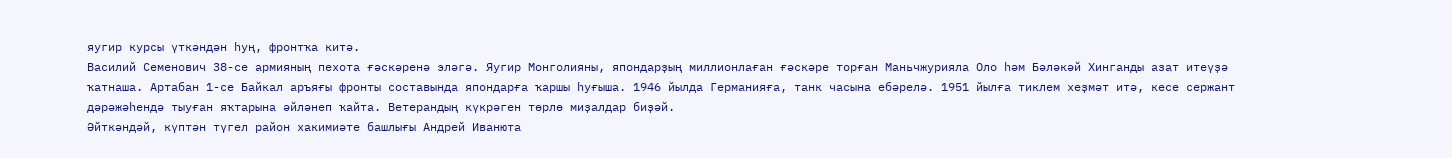яугир курсы үткәндән һуң, фронтҡа китә.
Василий Семенович 38-се армияның пехота ғәскәренә эләгә. Яугир Монголияны, япондарҙың миллионлаған ғәскәре торған Маньчжурияла Оло һәм Бәләкәй Хинганды азат итеүҙә ҡатнаша. Артабан 1-се Байкал аръяғы фронты составында япондарға ҡаршы һуғыша. 1946 йылда Германияға, танк часына ебәрелә. 1951 йылға тиклем хеҙмәт итә, кесе сержант дәрәжәһендә тыуған яҡтарына әйләнеп ҡайта. Ветерандың күкрәген төрлө миҙалдар биҙәй.
Әйткәндәй, күптән түгел район хакимиәте башлығы Андрей Иванюта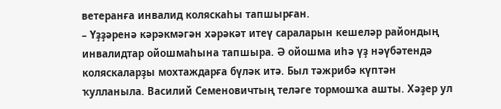ветеранға инвалид коляскаһы тапшырған.
– Үҙҙәренә кәрәкмәгән хәрәкәт итеү сараларын кешеләр райондың инвалидтар ойошмаһына тапшыра. Ә ойошма иһә үҙ нәүбәтендә коляскаларҙы мохтаждарға бүләк итә. Был тәжрибә күптән ҡулланыла. Василий Семеновичтың теләге тормошҡа ашты. Хәҙер ул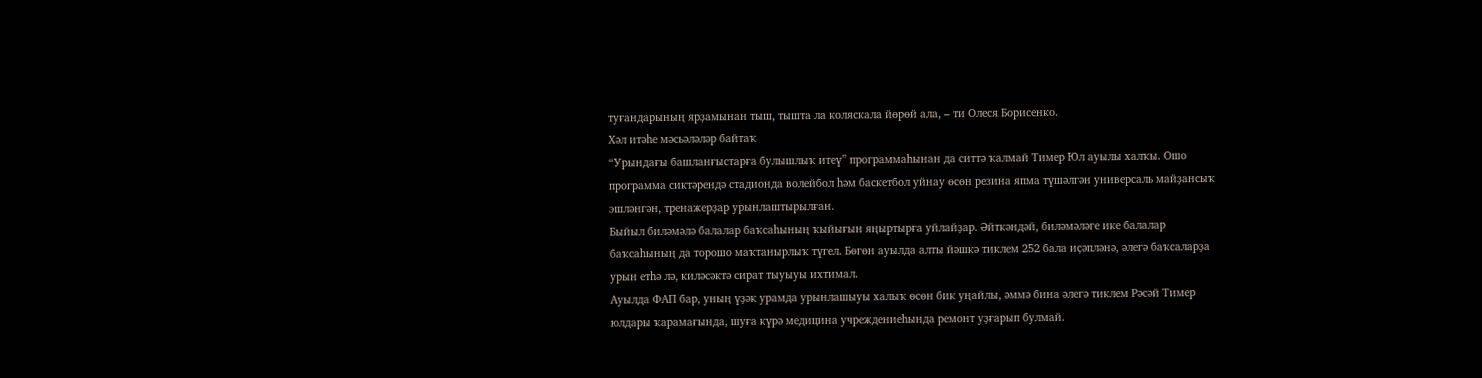туғандарының ярҙамынан тыш, тышта ла коляскала йөрөй ала, – ти Олеся Борисенко.
Хәл итәһе мәсьәләләр байтаҡ
“Урындағы башланғыстарға булышлыҡ итеү” программаһынан да ситтә ҡалмай Тимер Юл ауылы халҡы. Ошо программа сиктәрендә стадионда волейбол һәм баскетбол уйнау өсөн резина япма түшәлгән универсаль майҙансыҡ эшләнгән, тренажерҙар урынлаштырылған.
Быйыл биләмәлә балалар баҡсаһының ҡыйығын яңыртырға уйлайҙар. Әйткәндәй, биләмәләге ике балалар баҡсаһының да торошо маҡтанырлыҡ түгел. Бөгөн ауылда алты йәшкә тиклем 252 бала иҫәпләнә, әлегә баҡсаларҙа урын етһә лә, киләсәктә сират тыуыуы ихтимал.
Ауылда ФАП бар, уның үҙәк урамда урынлашыуы халыҡ өсөн бик уңайлы, әммә бина әлегә тиклем Рәсәй Тимер юлдары ҡарамағында, шуға күрә медицина учреждениеһында ремонт уҙғарып булмай.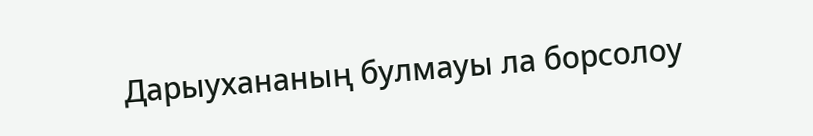Дарыухананың булмауы ла борсолоу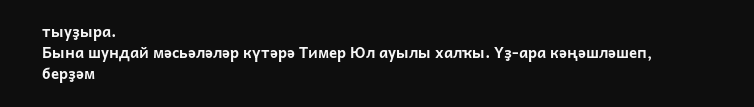тыуҙыра.
Бына шундай мәсьәләләр күтәрә Тимер Юл ауылы халҡы. Үҙ-ара кәңәшләшеп, берҙәм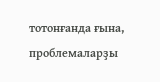тотонғанда ғына, проблемаларҙы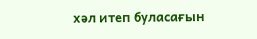хәл итеп буласағын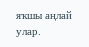яҡшы аңлай улар.